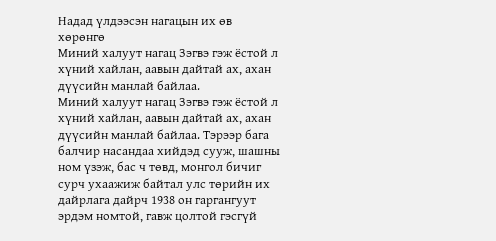Надад үлдээсэн нагацын их өв хөрөнгө
Миний халуут нагац Зэгвэ гэж ёстой л хүний хайлан, аавын дайтай ах, ахан дүүсийн манлай байлаа.
Миний халуут нагац Зэгвэ гэж ёстой л хүний хайлан, аавын дайтай ах, ахан дүүсийн манлай байлаа. Тэрээр бага балчир насандаа хийдэд сууж, шашны ном үзэж, бас ч төвд, монгол бичиг сурч ухаажиж байтал улс төрийн их дайрлага дайрч 1938 он гаргангуут эрдэм номтой, гавж цолтой гэсгүй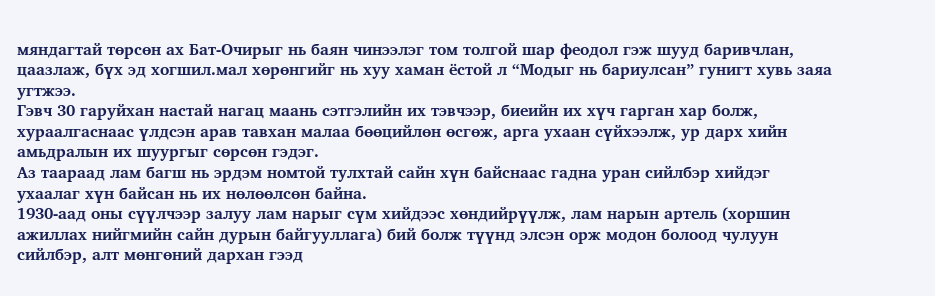мяндагтай төрсөн ах Бат-Очирыг нь баян чинээлэг том толгой шар феодол гэж шууд баривчлан, цаазлаж, бүх эд хогшил.мал хөрөнгийг нь хуу хаман ёстой л “Модыг нь бариулсан” гунигт хувь заяа угтжээ.
Гэвч 30 гаруйхан настай нагац маань сэтгэлийн их тэвчээр, биеийн их хүч гарган хар болж, хураалгаснаас үлдсэн арав тавхан малаа бөөцийлөн өсгөж, арга ухаан сүйхээлж, ур дарх хийн амьдралын их шуургыг сөрсөн гэдэг.
Аз таараад лам багш нь эрдэм номтой тулхтай сайн хүн байснаас гадна уран сийлбэр хийдэг ухаалаг хүн байсан нь их нөлөөлсөн байна.
1930-аад оны сүүлчээр залуу лам нарыг сүм хийдээс хөндийрүүлж, лам нарын артель (хоршин ажиллах нийгмийн сайн дурын байгууллага) бий болж түүнд элсэн орж модон болоод чулуун сийлбэр, алт мөнгөний дархан гээд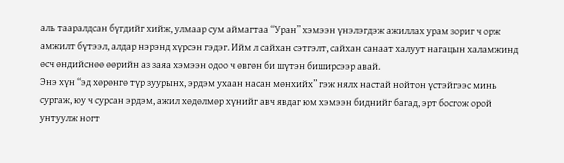аль тааралдсан бүгдийг хийж, улмаар сум аймагтаа “Уран” хэмээн үнэлэгдэж ажиллах урам зориг ч орж амжилт бүтээл, алдар нэрэнд хүрсэн гэдэг. Ийм л сайхан сэтгэлт, сайхан санаат халуут нагацын халамжинд өсч өндийснөө өөрийн аз заяа хэмээн одоо ч өвгөн би шүтэн биширсээр авай.
Энэ хүн “эд хөрөнгө түр зуурынх, эрдэм ухаан насан мөнхийх” гэж нялх настай нойтон үстэйгээс минь сургаж, юу ч сурсан эрдэм, ажил хөдөлмөр хүнийг авч явдаг юм хэмээн биднийг багад, эрт босгож орой унтуулж ногт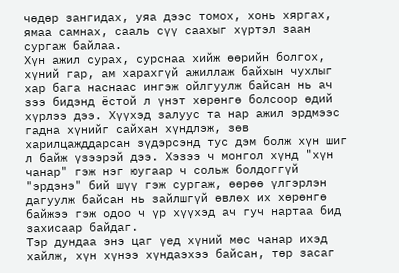чөдөр зангидах, уяа дээс томох, хонь хяргах, ямаа самнах, сааль сүү саахыг хүртэл заан сургаж байлаа.
Хүн ажил сурах, сурснаа хийж өөрийн болгох, хүний гар, ам харахгүй ажиллаж байхын чухлыг хар бага наснаас ингэж ойлгуулж байсан нь ач зээ бидэнд ёстой л үнэт хөрөнгө болсоор өдий хүрлээ дээ. Хүүхэд залуус та нар ажил эрдмээс гадна хүнийг сайхан хүндлэж, зөв харилцажддарсан зүдэрсэнд тус дэм болж хүн шиг л байж үзээрэй дээ. Хэзээ ч монгол хүнд "хүн чанар" гэж нэг юугаар ч сольж болдоггүй "эрдэнэ" бий шүү гэж сургаж, өөрөө үлгэрлэн дагуулж байсан нь зайлшгүй өвлөх их хөрөнгө байжээ гэж одоо ч үр хүүхэд ач гуч нартаа бид захисаар байдаг.
Тэр дундаа энэ цаг үед хүний мөс чанар ихэд хайлж, хүн хүнээ хүндаэхээ байсан, төр засаг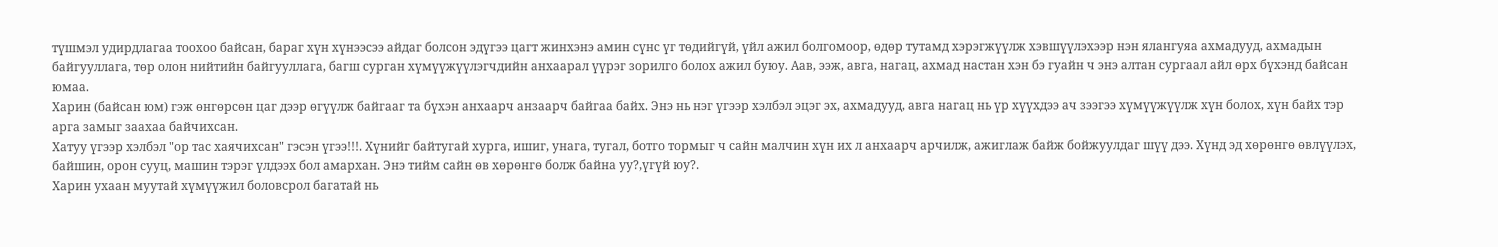түшмэл удирдлагаа тоохоо байсан, бараг хүн хүнээсээ айдаг болсон эдүгээ цагт жинхэнэ амин сүнс үг төдийгүй, үйл ажил болгомоор, өдөр тутамд хэрэгжүүлж хэвшүүлэхээр нэн ялангуяа ахмадууд, ахмадын байгууллага, төр олон нийтийн байгууллага, багш сурган хүмүүжүүлэгчдийн анхаарал үүрэг зорилго болох ажил буюу. Аав, ээж, авга, нагац, ахмад настан хэн бэ гуайн ч энэ алтан сургаал айл өрх бүхэнд байсан юмаа.
Харин (байсан юм) гэж өнгөрсөн цаг дээр өгүүлж байгааг та бүхэн анхаарч анзаарч байгаа байх. Энэ нь нэг үгээр хэлбэл эцэг эх, ахмадууд, авга нагац нь үр хүүхдээ ач зээгээ хүмүүжүүлж хүн болох, хүн байх тэр арга замыг заахаа байчихсан.
Хатуу үгээр хэлбэл "ор тас хаячихсан" гэсэн үгээ!!!. Хүнийг байтугай хурга, ишиг, унага, тугал, ботго тормыг ч сайн малчин хүн их л анхаарч арчилж, ажиглаж байж бойжуулдаг шүү дээ. Хүнд эд хөрөнгө өвлүүлэх, байшин, орон сууц, машин тэрэг үлдээх бол амархан. Энэ тийм сайн өв хөрөнгө болж байна уу?,үгүй юу?.
Харин ухаан муутай хүмүүжил боловсрол багатай нь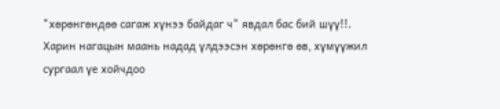"хөрөнгөндөө сагаж хүнээ байдаг ч" явдал бас бий шүү!!.
Харин нагацын маань надад үлдээсэн хөрөнгө өв, хүмүүжил сургаал үе хойчдоо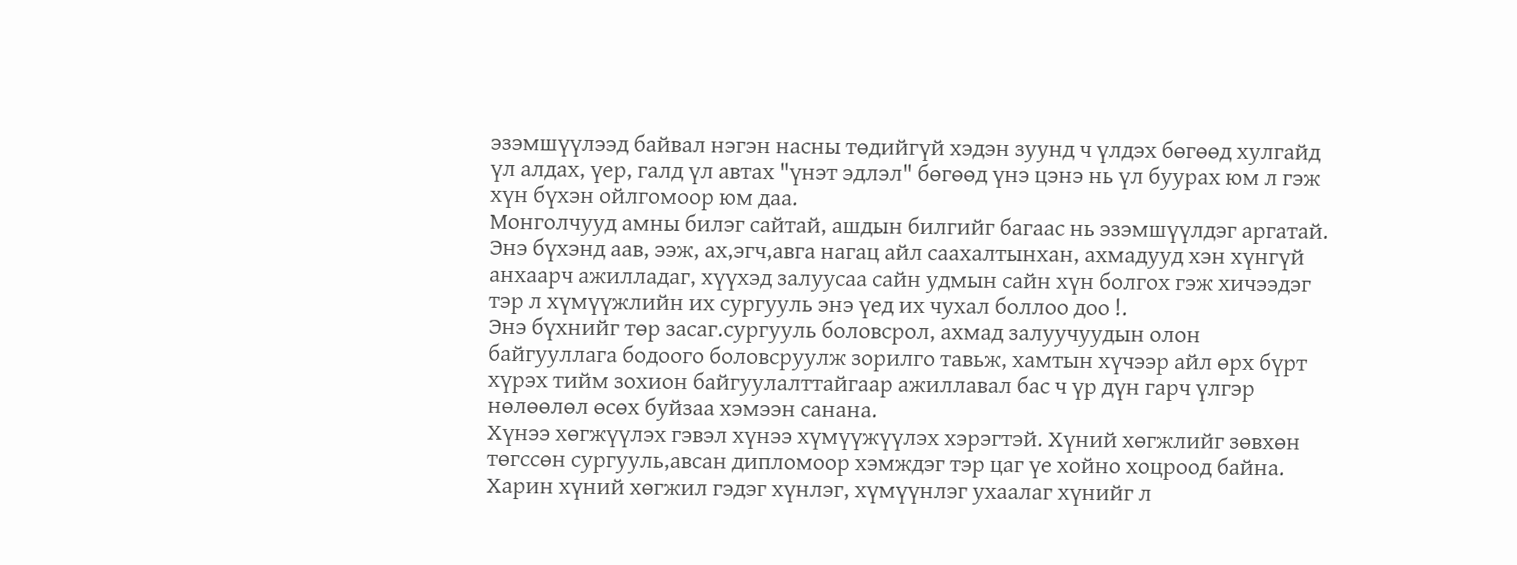эзэмшүүлээд байвал нэгэн насны төдийгүй хэдэн зуунд ч үлдэх бөгөөд хулгайд үл алдах, үер, галд үл автах "үнэт эдлэл" бөгөөд үнэ цэнэ нь үл буурах юм л гэж хүн бүхэн ойлгомоор юм даа.
Монголчууд амны билэг сайтай, ашдын билгийг багаас нь эзэмшүүлдэг аргатай. Энэ бүхэнд аав, ээж, ах,эгч,авга нагац айл саахалтынхан, ахмадууд хэн хүнгүй анхаарч ажилладаг, хүүхэд залуусаа сайн удмын сайн хүн болгох гэж хичээдэг тэр л хүмүүжлийн их сургууль энэ үед их чухал боллоо доо !.
Энэ бүхнийг төр засаг.сургууль боловсрол, ахмад залуучуудын олон байгууллага бодоого боловсруулж зорилго тавьж, хамтын хүчээр айл өрх бүрт хүрэх тийм зохион байгуулалттайгаар ажиллавал бас ч үр дүн гарч үлгэр нөлөөлөл өсөх буйзаа хэмээн санана.
Хүнээ хөгжүүлэх гэвэл хүнээ хүмүүжүүлэх хэрэгтэй. Хүний хөгжлийг зөвхөн төгссөн сургууль,авсан дипломоор хэмждэг тэр цаг үе хойно хоцроод байна.
Харин хүний хөгжил гэдэг хүнлэг, хүмүүнлэг ухаалаг хүнийг л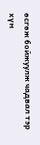өсгөж бойжуулж чадвал тэр хүн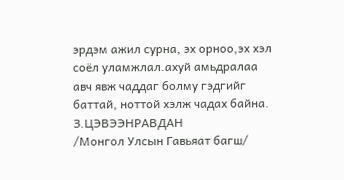эрдэм ажил сурна, эх орноо,эх хэл соёл уламжлал.ахуй амьдралаа авч явж чаддаг болму гэдгийг баттай, ноттой хэлж чадах байна.
З.ЦЭВЭЭНРАВДАН
/Монгол Улсын Гавьяат багш/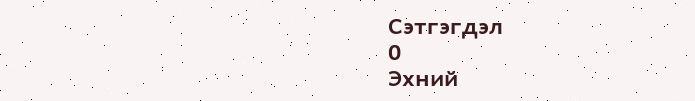Сэтгэгдэл
0
Эхний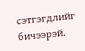сэтгэгдлийг бичээрэй.